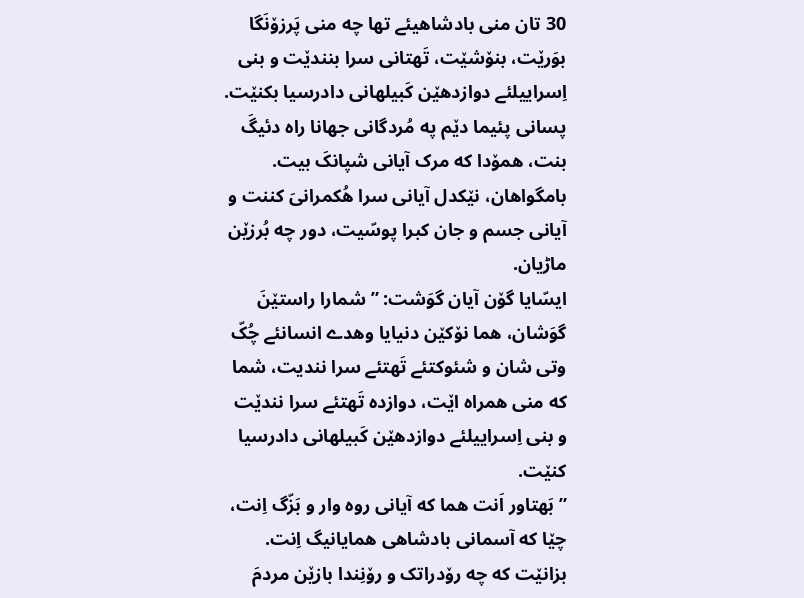30 تان منی بادشاهیئے تها چه منی پَرزۆنَگا بوَرێت، بنۆشێت، تَهتانی سرا بنندێت و بنی اِسراییلئے دوازدهێن کَبیلهانی دادرسیا بکنێت.
پسانی پئیما دێم په مُردگانی جهانا راه دئیگَ بنت، همۆدا که مرک آیانی شپانکَ بیت. بامگواهان، نێکدل آیانی سرا هُکمرانیَ کننت و آیانی جسم و جان کبرا پوسّیت، دور چه بُرزێن ماڑیان.
ایسّایا گۆن آیان گوَشت: ”شمارا راستێنَ گوَشان، هما نۆکێن دنیایا وهدے انسانئے چُکّ وتی شان و شئوکتئے تَهتئے سرا نندیت، شما که منی همراه اێت، دوازده تَهتئے سرا نندێت و بنی اِسراییلئے دوازدهێن کَبیلهانی دادرسیا کنێت.
”بَهتاور اَنت هما که آیانی روه وار و بَزّگ اِنت، چێا که آسمانی بادشاهی همایانیگ اِنت.
بزانێت که چه رۆدراتک و رۆنِندا بازێن مردمَ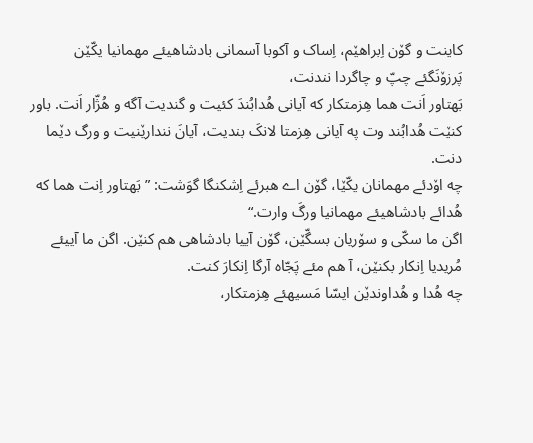کاینت و گۆن اِبراهێم، اِساک و آکوبا آسمانی بادشاهیئے مهمانیا یکّێن پَرزۆنَگئے چپّ و چاگردا نندنت،
بَهتاور اَنت هما هِزمتکار که آیانی هُدابُندَ کئیت و گندیت آگه و هُژّار اَنت. باور کنێت هُدابُند وت په آیانی هِزمتا لانکَ بندیت، آیانَ نندارێنیت و ورگ دێما دنت.
چه اۆدئے مهمانان یکّێا، گۆن اے هبرئے اِشکنگا گوَشت: ”بَهتاور اِنت هما که هُدائے بادشاهیئے مهمانیا ورگَ وارت.“
اگن ما سکّی و سۆریان بسگّێن، گۆن آییا بادشاهی هم کنێن. اگن ما آییئے مُریدیا اِنکار بکنێن، آ هم مئے پَجّاه آرگا اِنکارَ کنت.
چه هُدا و هُداوندێن ایسّا مَسیهئے هِزمتکار،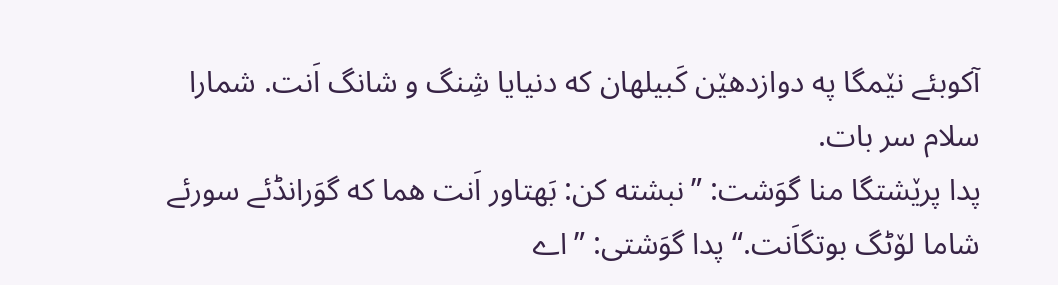آکوبئے نێمگا په دوازدهێن کَبیلهان که دنیایا شِنگ و شانگ اَنت. شمارا سلام سر بات.
پدا پرێشتگا منا گوَشت: ”نبشته کن: بَهتاور اَنت هما که گوَرانڈئے سورئے شاما لۆٹگ بوتگاَنت.“ پدا گوَشتی: ”اے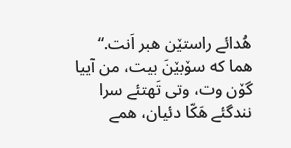هُدائے راستێن هبر اَنت.“
هما که سۆبێنَ بیت، من آییا گۆن وت، وتی تَهتئے سرا نندگئے هَکّا دئیان، همے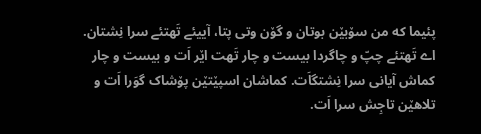پئیما که من سۆبێن بوتان و گۆن وتی پتا، آییئے تَهتئے سرا نِشتان.
اے تَهتئے چپّ و چاگردا بیست و چار تَهت اێر اَت و بیست و چار کماش آیانی سرا نِشتگاَت. کماشان اسپێتێن پۆشاک گوَرا اَت و تلاهێن تاجِش سرا اَت.